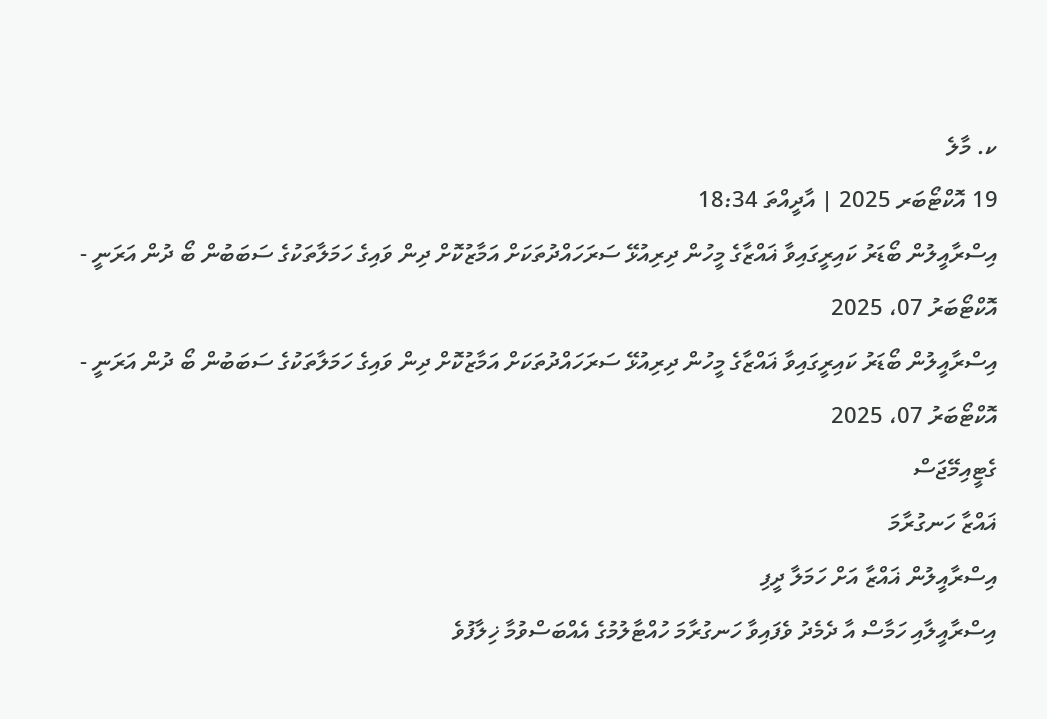ކ. މާލެ
19 އޮކްޓޯބަރ 2025 | އާދީއްތަ 18:34
އިސްރާއީލުން ބޯޑަރު ކައިރީގައިވާ ޣައްޒާގެ މީހުން ދިރިއުޅޭ ސަރަހައްދުތަކަށް އަމާޒުކޮށް ދިން ވައިގެ ހަމަލާތަކުގެ ސަބަބުން ބޯ ދުން އަރަނީ - އޮކްޓޯބަރު 07، 2025
އިސްރާއީލުން ބޯޑަރު ކައިރީގައިވާ ޣައްޒާގެ މީހުން ދިރިއުޅޭ ސަރަހައްދުތަކަށް އަމާޒުކޮށް ދިން ވައިގެ ހަމަލާތަކުގެ ސަބަބުން ބޯ ދުން އަރަނީ - އޮކްޓޯބަރު 07، 2025
ގެޓީއިމޭޖަސް
ޣައްޒާ ހަނގުރާމަ
އިސްރާއީލުން ޣައްޒާ އަށް ހަމަލާ ދީފި
އިސްރާއީލާއި ހަމާސް އާ ދެމެދު ވެފައިވާ ހަނގުރާމަ ހުއްޓާލުމުގެ އެއްބަސްވުމާ ޚިލާފުވެ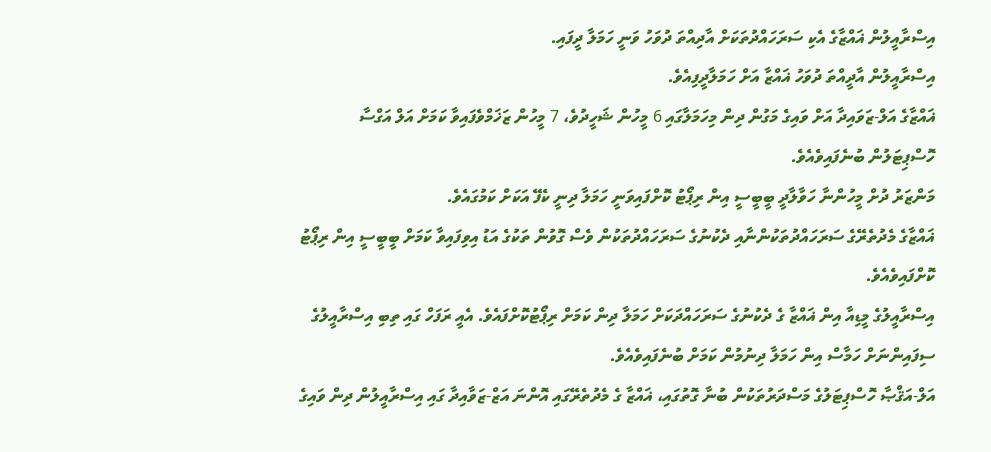އިސްރާއީލުން ޣައްޒާގެ އެކި ސަރަހައްދުތަކަށް އާދިއްތަ ދުވަހު ވަނީ ހަމަލާ ދީފައި.
އިސްރާއީލުން އާދީއްތަ ދުވަހު ޣައްޒާ އަށް ހަމަލާދީފިއެވެ.
ޣައްޒާގެ އަލް-ޒަވައިދާ އަށް ވައިގެ މަގުން ދިން މިހަމަލާގައި 6 މީހުން ޝަހީދުވެ، 7 މީހުން ޒަޚަމްވެފައިވާ ކަމަށް އަލް އަގްސާ ހޮސްޕިޓަލުން ބުނެފައިވެއެވެ.
މަންޒަރު ދުށް މީހުންނާ ހަވާލާދީ ބީބީސީ އިން ރިޕޯޓު ކޮށްފައިވަނީ ހަމަލާ ދިނީ ކެފޭ އަކަށް ކަމުގައެވެ.
ޣައްޒާގެ މެދުތެރޭގެ ސަރަހައްދުތަކުންނާއި ދެކުނުގެ ސަރަހައްދުތަކުން ވެސް ގޮވުން ތަކުގެ އަޑު އިވިފައިވާ ކަމަށް ބީބީސީ އިން ރިޕޯޓު ކޮށްފައިވެއެވެ.
އިސްރާއީލުގެ މީޑިއާ އިން ޣައްޒާ ގެ ދެކުނުގެ ސަރަހައްދަކަށް ހަމަލާ ދިން ކަމަށް ރިޕޯޓުކޮށްފައެވެ. އެއީ ރަފަހް ގައި ތިބި އިސްރާއީލުގެ ސިފައިންނަށް ހަމާސް އިން ހަމަލާ ދިނުމުން ކަމަށް ބުނެފައިވެއެވެ.
އަލް-އަޤްޞާ ހޮސްޕިޓަލުގެ މަސްދަރުތަކުން ބުނާ ގޮތުގައި، ޣައްޒާ ގެ މެދުތެރޭގައި އޮންނަ އަޒް-ޒަވާއިދާ ގައި އިސްރާއީލުން ދިން ވައިގެ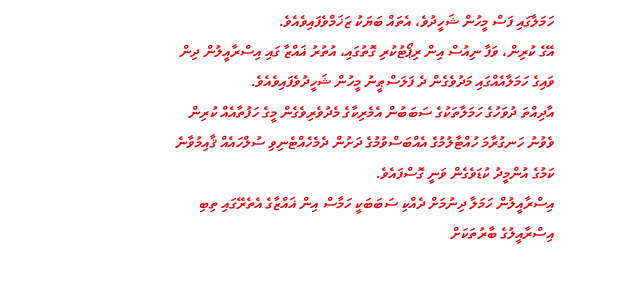ހަމަލާގައި ފަސް މީހުން ޝަހީދުވެ، އެތައް ބަޔަކު ޒަޚަމްވެފައިވެއެވެ.
އޭގެ ކުރިން، ވަފާ ނިއުސް އިން ރިޕޯޓުކުރި ގޮތުގައި، އުތުރު ޣައްޒާ ގައި އިސްރާއީލުން ދިން ވައިގެ ހަމަލާއެއްގައި މަދުވެގެން ދެ ފަލަސްޠީނު މީހުން ޝަހީދުވެފައިވެއެވެ.
އާދިއްތަ ދުވަހުގެ ހަމަލާތަކުގެ ސަބަބުން އެމެރިކާގެ މެދުވެރިވެގެން މީގެ ހަފުތާއެއް ކުރިން ވެވުނު ހަނގުރާމަ ހުއްޓާލުމުގެ އެއްބަސްވުމުގެ ދަށުން ދެމެހެއްޓެނިވި ސުލްހައެއް ޤާއިމުވާނެ ކަމުގެ އުންމީދު ކުޑަވެގެން ވަނީ ގޮސްފައެވެ.
އިސްރާއީލުން ހަމަލާ ދިނުމަށް ދެއްކި ސަބަބަކީ ހަމާސް އިން ޣައްޒާގެ އެތެރޭގައި ތިބި އިސްރާއީލުގެ ބާރުތަކަށް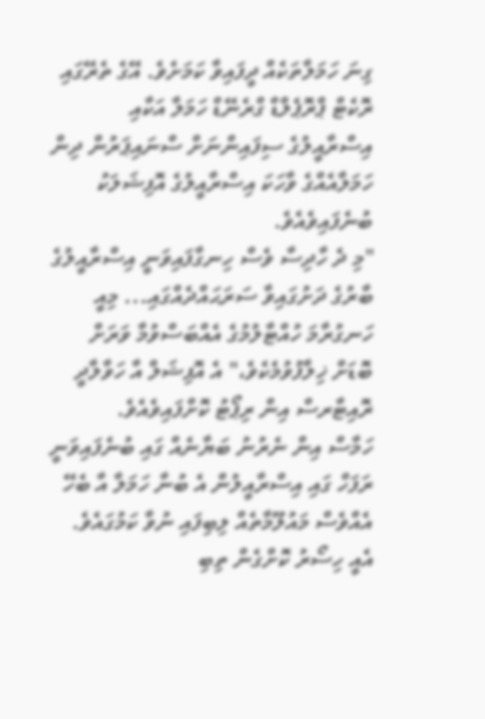ގިނަ ހަމަލާތަކެއް ދީފައިވާ ކަމަށެވެ. އޭގެ ތެރޭގައި ރޮކެޓް ޕްރޮޕެލްޑް ގްރެނޭޑް ހަމަލާ އަކާއި އިސްރާއީލުގެ ސިފައިންނަށް ސްނައިޕަރުން ދިން ހަމަލާއެއްގެ ވާހަކަ އިސްރާއީލުގެ އޮފިޝަލަކު ބުނެފައިވެއެވެ.
"މި ދެ ހާދިސާ ވެސް ހިނގާފައިވަނީ އިސްރާއީލުގެ ބާރުގެ ދަށުގައިވާ ސަރަޙައްދެއްގައި... މިއީ ހަނގުރާމަ ހުއްޓާލުމުގެ އެއްބަސްވުމާ ވަރަށް ބޮޑަށް ޚިލާފުވުމެކެވެ،" އެ އޮފިޝަލް އާ ހަވާލާދީ ރޮއިޓާރސް އިން ރިޕޯޓު ކޮށްފައިވެއެވެ.
ހަމާސް އިން ނެރުނު ބަޔާނެއް ގައި ބުނެފައިވަނީ ރަފަހް ގައި އިސްރާއީލުން އެ ބުނާ ހަމަލާ އާ ބެހޭ އެއްވެސް މައުލޫމާތެއް ލިބިފައި ނުވާ ކަމުގައެވެ. އެއީ ހިސޯރު ކޮށްގެން ތިބި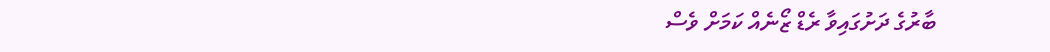ބާރުގެ ދަށުގައިވާ ރެޑް ޒޯނެއް ކަމަށް ވެސް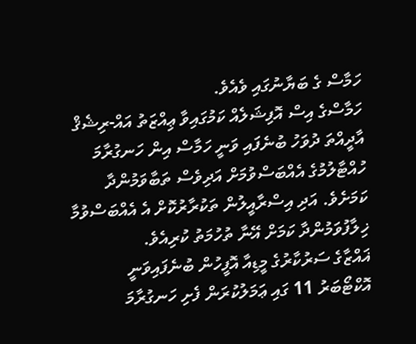ހަމާސް ގެ ބަޔާނުގައި ވެއެވެ.
ހަމާސްގެ އިސް އޮފިޝަލެއް ކަމުގައިވާ ޢިއްޒަތު އައް-ރިޝެޤް އާދީއްތަ ދުވަހު ބުނެފައި ވަނީ ހަމާސް އިން ހަނގުރާމަ ހުއްޓާލުމުގެ އެއްބަސްވުމަށް އަދިވެސް ތަބާވަމުންދާ ކަމަށެވެ. އަދި އިސްރާއީލުން ތަކުރާރުކޮށް އެ އެއްބަސްވުމާ ޚިލާފުވަމުންދާ ކަމަށް އޭނާ ތުހުމަތު ކުރިއެވެ.
ޣައްޒާގެ ސަރުކާރުގެ މީޑިއާ އޮފީހުން ބުނެފައިވަނީ އޮކްޓޯބަރު 11 ގައި ޢަމަލުކުރަން ފެށި ހަނގުރާމަ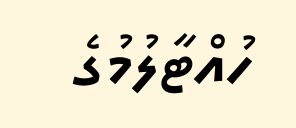ހުއްޓާލުމުގެ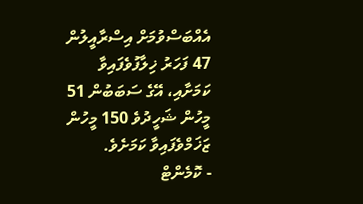އެއްބަސްވުމަށް އިސްރާއީލުން 47 ފަހަރު ޚިލާފުވެފައިވާ ކަމަށާއި، އޭގެ ސަބަބުން 51 މީހުން ޝަހީދުވެ 150 މީހުން ޒަޚަމްވެފައިވާ ކަމަށެވެ.
- ކޮމެންޓް